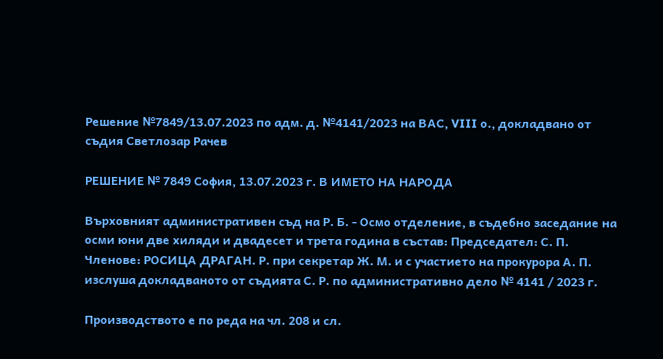Решение №7849/13.07.2023 по адм. д. №4141/2023 на ВАС, VIII о., докладвано от съдия Светлозар Рачев

РЕШЕНИЕ № 7849 София, 13.07.2023 г. В ИМЕТО НА НАРОДА

Върховният административен съд на Р. Б. - Осмо отделение, в съдебно заседание на осми юни две хиляди и двадесет и трета година в състав: Председател: С. П. Членове: РОСИЦА ДРАГАН. Р. при секретар Ж. М. и с участието на прокурора А. П. изслуша докладваното от съдията С. Р. по административно дело № 4141 / 2023 г.

Производството е по реда на чл. 208 и сл.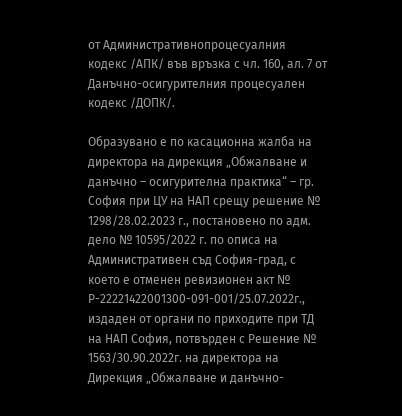от Административнопроцесуалния кодекс /АПК/ във връзка с чл. 160, ал. 7 от Данъчно-осигурителния процесуален кодекс /ДОПК/.

Образувано е по касационна жалба на директора на дирекция „Обжалване и данъчно – осигурителна практика“ – гр. София при ЦУ на НАП срещу решение № 1298/28.02.2023 г., постановено по адм. дело № 10595/2022 г. по описа на Административен съд София-град, с което е отменен ревизионен акт № Р-22221422001300-091-001/25.07.2022г., издаден от органи по приходите при ТД на НАП София, потвърден с Решение № 1563/30.90.2022г. на директора на Дирекция „Обжалване и данъчно-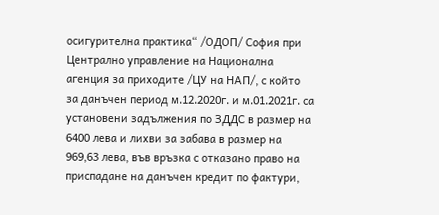осигурителна практика“ /ОДОП/ София при Централно управление на Национална агенция за приходите /ЦУ на НАП/, с който за данъчен период м.12.2020г. и м.01.2021г. са установени задължения по ЗДДС в размер на 6400 лева и лихви за забава в размер на 969,63 лева, във връзка с отказано право на приспадане на данъчен кредит по фактури,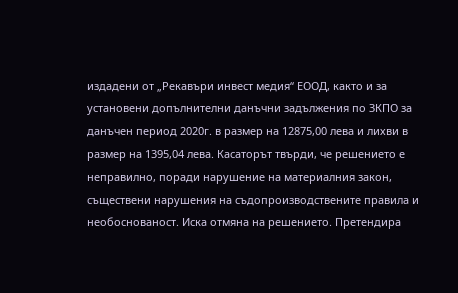издадени от „Рекавъри инвест медия“ ЕООД, както и за установени допълнителни данъчни задължения по ЗКПО за данъчен период 2020г. в размер на 12875,00 лева и лихви в размер на 1395,04 лева. Касаторът твърди, че решението е неправилно, поради нарушение на материалния закон, съществени нарушения на съдопроизводствените правила и необоснованост. Иска отмяна на решението. Претендира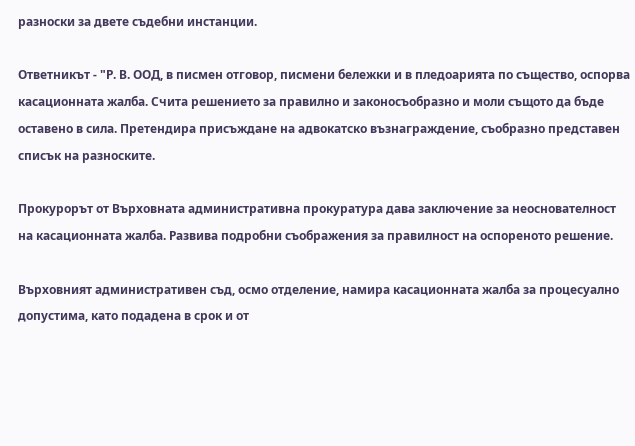разноски за двете съдебни инстанции.

Ответникът - "Р. В. ООД, в писмен отговор, писмени бележки и в пледоарията по същество, оспорва касационната жалба. Счита решението за правилно и законосъобразно и моли същото да бъде оставено в сила. Претендира присъждане на адвокатско възнаграждение, съобразно представен списък на разноските.

Прокурорът от Върховната административна прокуратура дава заключение за неоснователност на касационната жалба. Развива подробни съображения за правилност на оспореното решение.

Върховният административен съд, осмо отделение, намира касационната жалба за процесуално допустима, като подадена в срок и от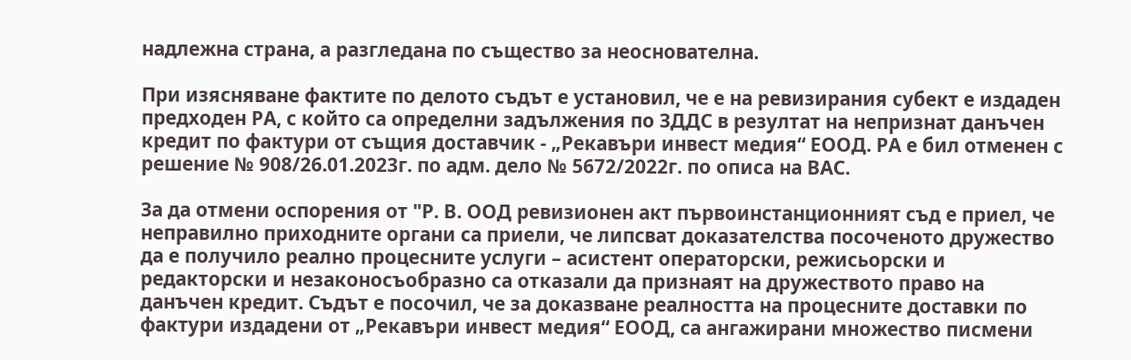надлежна страна, а разгледана по същество за неоснователна.

При изясняване фактите по делото съдът е установил, че е на ревизирания субект е издаден предходен РА, с който са определни задължения по ЗДДС в резултат на непризнат данъчен кредит по фактури от същия доставчик - „Рекавъри инвест медия“ ЕООД. РА е бил отменен с решение № 908/26.01.2023г. по адм. дело № 5672/2022г. по описа на ВАС.

За да отмени оспорения от "Р. В. ООД ревизионен акт първоинстанционният съд е приел, че неправилно приходните органи са приели, че липсват доказателства посоченото дружество да е получило реално процесните услуги – асистент операторски, режисьорски и редакторски и незаконосъобразно са отказали да признаят на дружеството право на данъчен кредит. Съдът е посочил, че за доказване реалността на процесните доставки по фактури издадени от „Рекавъри инвест медия“ ЕООД, са ангажирани множество писмени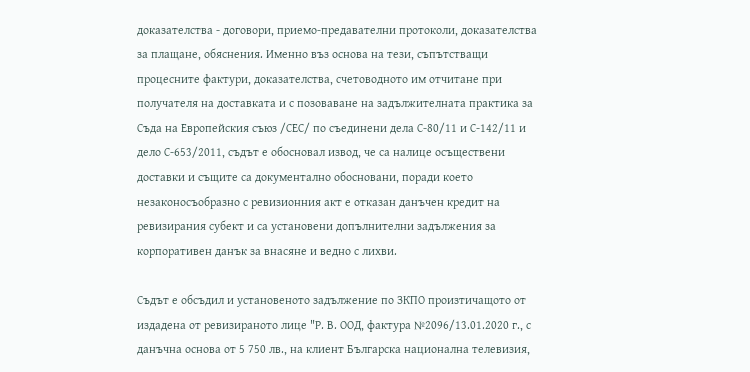доказателства - договори, приемо-предавателни протоколи, доказателства за плащане, обяснения. Именно въз основа на тези, съпътстващи процесните фактури, доказателства, счетоводното им отчитане при получателя на доставката и с позоваване на задължителната практика за Съда на Европейския съюз /СЕС/ по съединени дела С-80/11 и С-142/11 и дело С-653/2011, съдът е обосновал извод, че са налице осъществени доставки и същите са документално обосновани, поради което незаконосъобразно с ревизионния акт е отказан данъчен кредит на ревизирания субект и са установени допълнителни задължения за корпоративен данък за внасяне и ведно с лихви.

Съдът е обсъдил и установеното задължение по ЗКПО произтичащото от издадена от ревизираното лице "Р. В. ООД, фактура №2096/13.01.2020 г., с данъчна основа от 5 750 лв., на клиент Българска национална телевизия,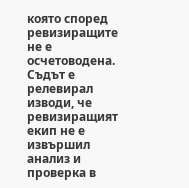която според ревизиращите не е осчетоводена. Съдът е релевирал изводи, че ревизиращият екип не е извършил анализ и проверка в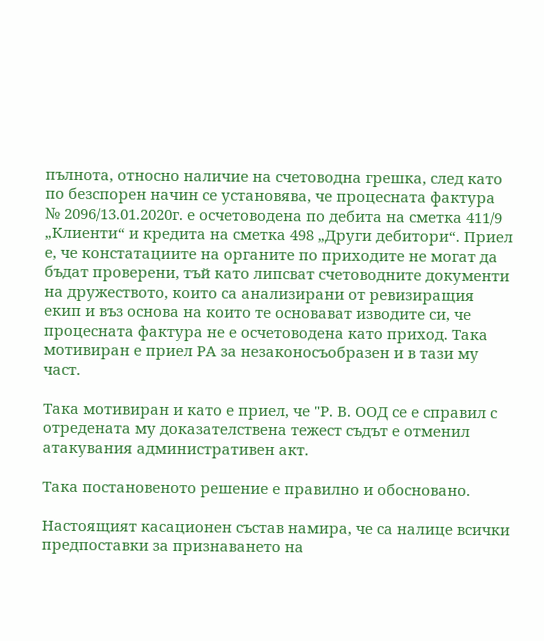пълнота, относно наличие на счетоводна грешка, след като по безспорен начин се установява, че процесната фактура № 2096/13.01.2020г. е осчетоводена по дебита на сметка 411/9 „Клиенти“ и кредита на сметка 498 „Други дебитори“. Приел е, че констатациите на органите по приходите не могат да бъдат проверени, тъй като липсват счетоводните документи на дружеството, които са анализирани от ревизиращия екип и въз основа на които те основават изводите си, че процесната фактура не е осчетоводена като приход. Така мотивиран е приел РА за незаконосъобразен и в тази му част.

Така мотивиран и като е приел, че "Р. В. ООД се е справил с отредената му доказателствена тежест съдът е отменил атакувания административен акт.

Така постановеното решение е правилно и обосновано.

Настоящият касационен състав намира, че са налице всички предпоставки за признаването на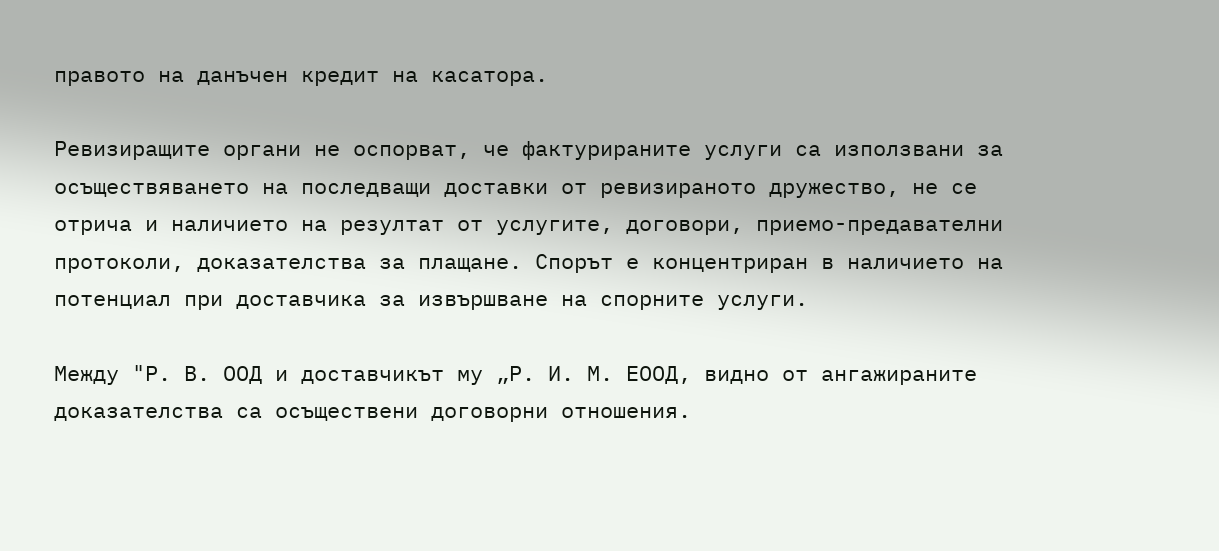правото на данъчен кредит на касатора.

Ревизиращите органи не оспорват, че фактурираните услуги са използвани за осъществяването на последващи доставки от ревизираното дружество, не се отрича и наличието на резултат от услугите, договори, приемо-предавателни протоколи, доказателства за плащане. Спорът е концентриран в наличието на потенциал при доставчика за извършване на спорните услуги.

Между "Р. В. ООД и доставчикът му „Р. И. М. ЕООД, видно от ангажираните доказателства са осъществени договорни отношения.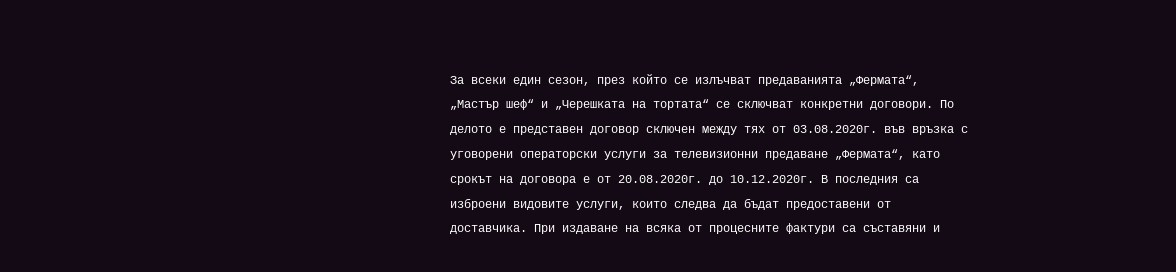За всеки един сезон, през който се излъчват предаванията „Фермата“, „Мастър шеф“ и „Черешката на тортата“ се сключват конкретни договори. По делото е представен договор сключен между тях от 03.08.2020г. във връзка с уговорени операторски услуги за телевизионни предаване „Фермата“, като срокът на договора е от 20.08.2020г. до 10.12.2020г. В последния са изброени видовите услуги, които следва да бъдат предоставени от доставчика. При издаване на всяка от процесните фактури са съставяни и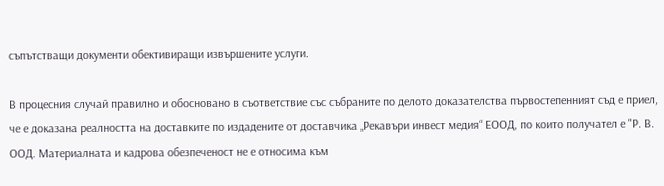съпътстващи документи обективиращи извършените услуги.

В процесния случай правилно и обосновано в съответствие със събраните по делото доказателства първостепенният съд е приел, че е доказана реалността на доставките по издадените от доставчика „Рекавъри инвест медия“ ЕООД, по които получател е "Р. В. ООД. Материалната и кадрова обезпеченост не е относима към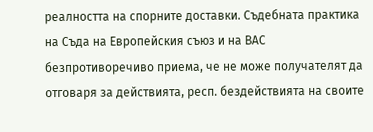реалността на спорните доставки. Съдебната практика на Съда на Европейския съюз и на ВАС безпротиворечиво приема, че не може получателят да отговаря за действията, респ. бездействията на своите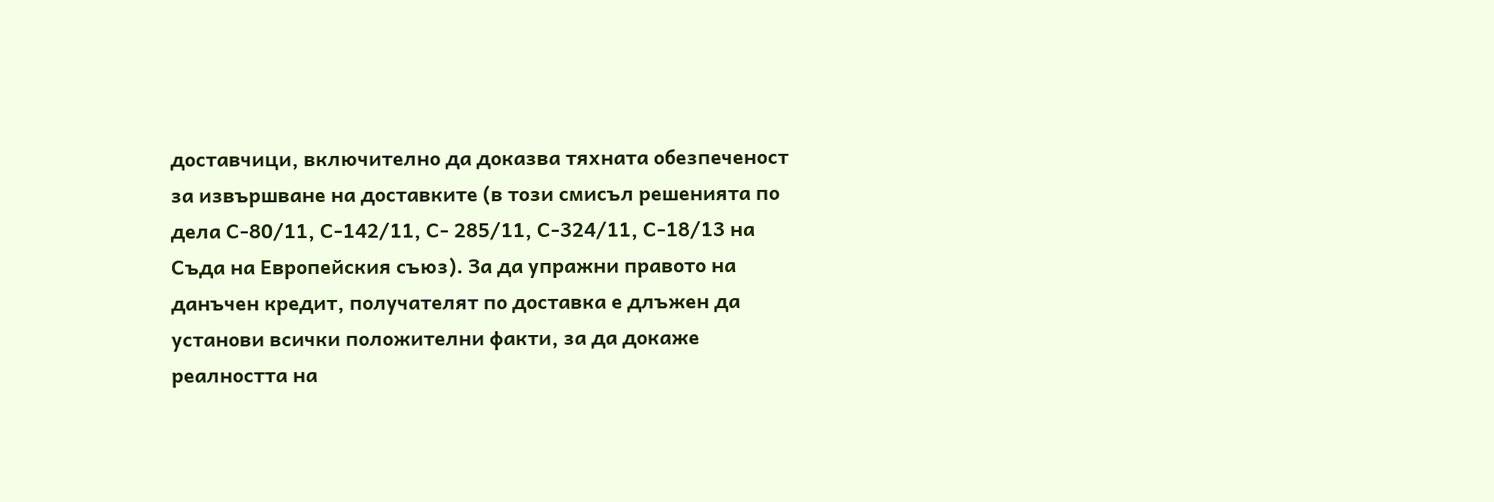доставчици, включително да доказва тяхната обезпеченост за извършване на доставките (в този смисъл решенията по дела С-80/11, С-142/11, С- 285/11, С-324/11, С-18/13 на Съда на Европейския съюз). За да упражни правото на данъчен кредит, получателят по доставка е длъжен да установи всички положителни факти, за да докаже реалността на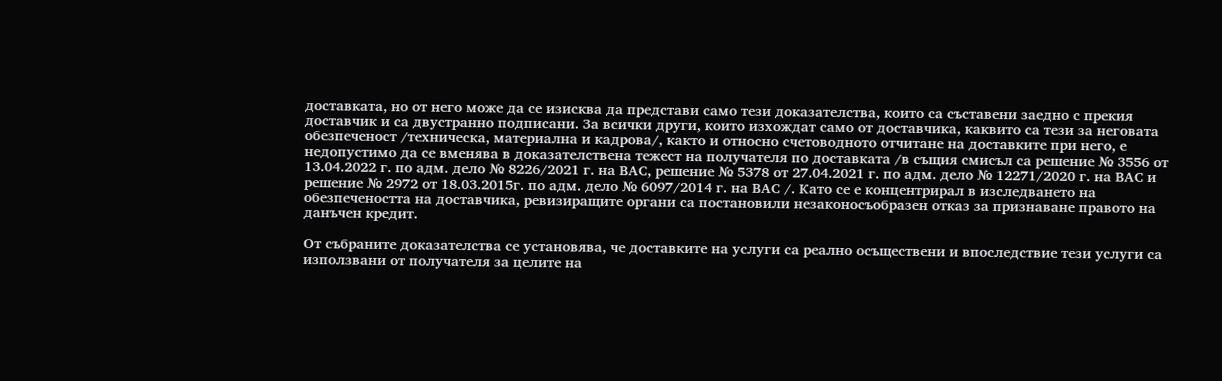доставката, но от него може да се изисква да представи само тези доказателства, които са съставени заедно с прекия доставчик и са двустранно подписани. За всички други, които изхождат само от доставчика, каквито са тези за неговата обезпеченост /техническа, материална и кадрова/, както и относно счетоводното отчитане на доставките при него, е недопустимо да се вменява в доказателствена тежест на получателя по доставката /в същия смисъл са решение № 3556 от 13.04.2022 г. по адм. дело № 8226/2021 г. на ВАС, решение № 5378 от 27.04.2021 г. по адм. дело № 12271/2020 г. на ВАС и решение № 2972 от 18.03.2015г. по адм. дело № 6097/2014 г. на ВАС /. Като се е концентрирал в изследването на обезпечеността на доставчика, ревизиращите органи са постановили незаконосъобразен отказ за признаване правото на данъчен кредит.

От събраните доказателства се установява, че доставките на услуги са реално осъществени и впоследствие тези услуги са използвани от получателя за целите на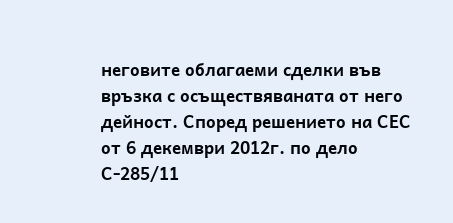неговите облагаеми сделки във връзка с осъществяваната от него дейност. Според решението на СЕС от 6 декември 2012г. по дело С-285/11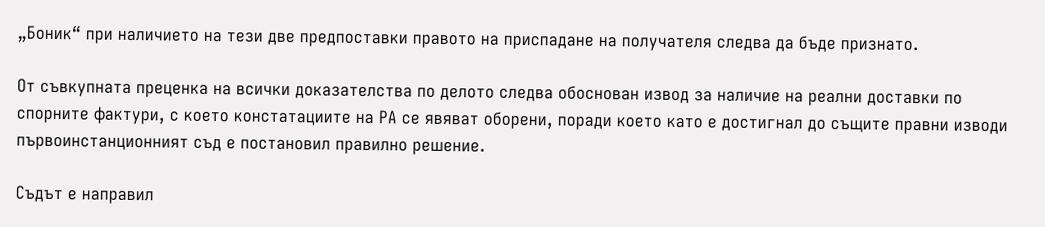„Боник“ при наличието на тези две предпоставки правото на приспадане на получателя следва да бъде признато.

От съвкупната преценка на всички доказателства по делото следва обоснован извод за наличие на реални доставки по спорните фактури, с което констатациите на РА се явяват оборени, поради което като е достигнал до същите правни изводи първоинстанционният съд е постановил правилно решение.

Съдът е направил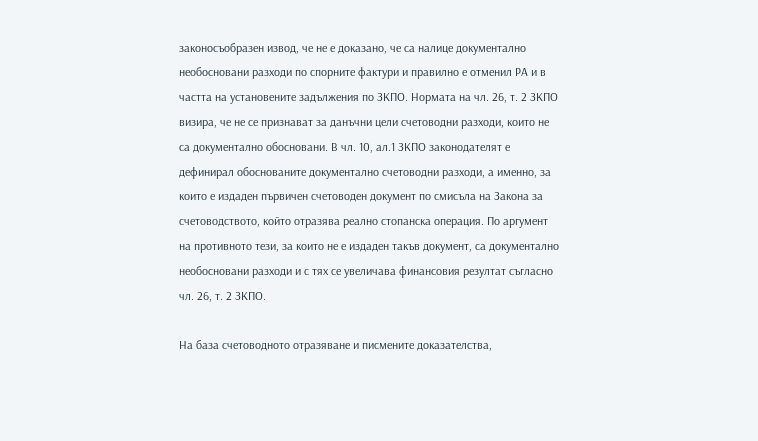законосъобразен извод, че не е доказано, че са налице документално необосновани разходи по спорните фактури и правилно е отменил РА и в частта на установените задължения по ЗКПО. Нормата на чл. 26, т. 2 ЗКПО визира, че не се признават за данъчни цели счетоводни разходи, които не са документално обосновани. В чл. 10, ал.1 ЗКПО законодателят е дефинирал обоснованите документално счетоводни разходи, а именно, за които е издаден първичен счетоводен документ по смисъла на Закона за счетоводството, който отразява реално стопанска операция. По аргумент на противното тези, за които не е издаден такъв документ, са документално необосновани разходи и с тях се увеличава финансовия резултат съгласно чл. 26, т. 2 ЗКПО.

На база счетоводното отразяване и писмените доказателства,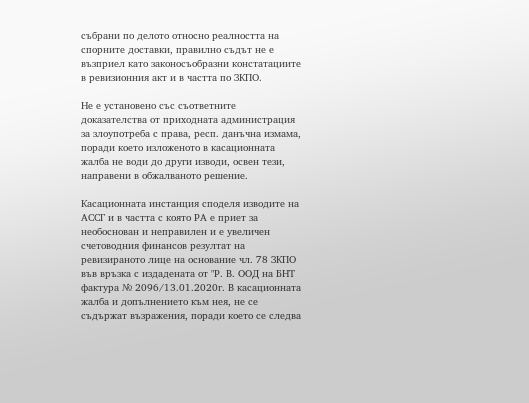събрани по делото относно реалността на спорните доставки, правилно съдът не е възприел като законосъобразни констатациите в ревизионния акт и в частта по ЗКПО.

Не е установено със съответните доказателства от приходната администрация за злоупотреба с права, респ. данъчна измама, поради което изложеното в касационната жалба не води до други изводи, освен тези, направени в обжалваното решение.

Касационната инстанция споделя изводите на АССГ и в частта с която РА е приет за необоснован и неправилен и е увеличен счетоводния финансов резултат на ревизираното лице на основание чл. 78 ЗКПО във връзка с издадената от "Р. В. ООД на БНТ фактура № 2096/13.01.2020г. В касационната жалба и допълнението към нея, не се съдържат възражения, поради което се следва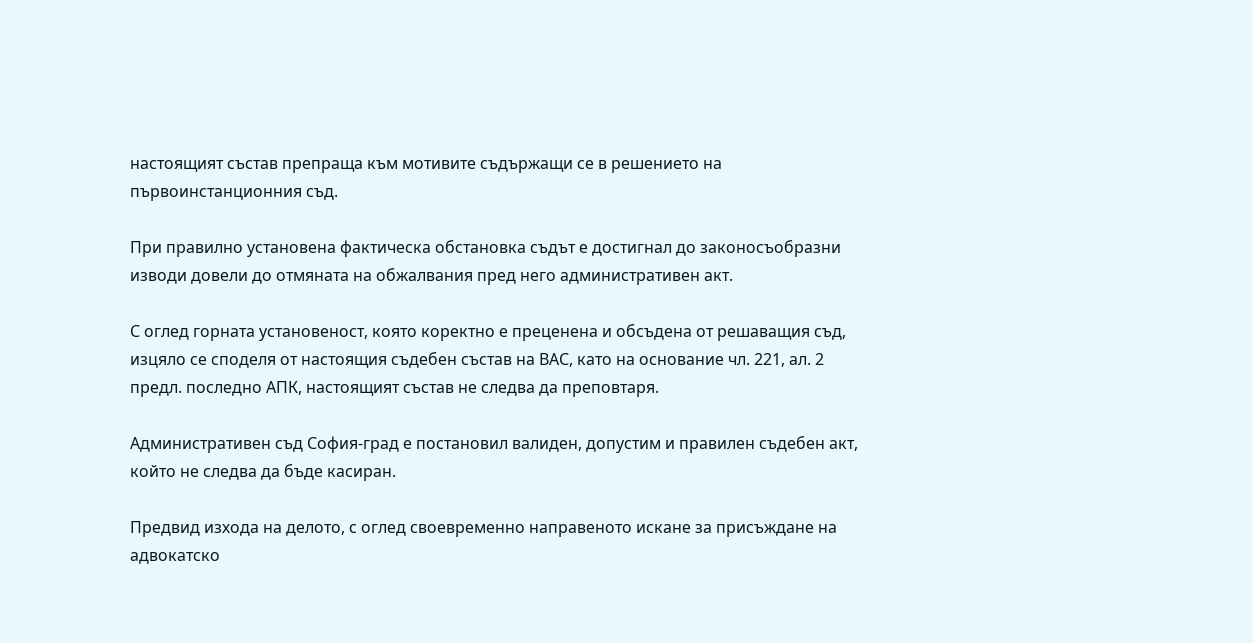настоящият състав препраща към мотивите съдържащи се в решението на първоинстанционния съд.

При правилно установена фактическа обстановка съдът е достигнал до законосъобразни изводи довели до отмяната на обжалвания пред него административен акт.

С оглед горната установеност, която коректно е преценена и обсъдена от решаващия съд, изцяло се споделя от настоящия съдебен състав на ВАС, като на основание чл. 221, ал. 2 предл. последно АПК, настоящият състав не следва да преповтаря.

Административен съд София-град е постановил валиден, допустим и правилен съдебен акт, който не следва да бъде касиран.

Предвид изхода на делото, с оглед своевременно направеното искане за присъждане на адвокатско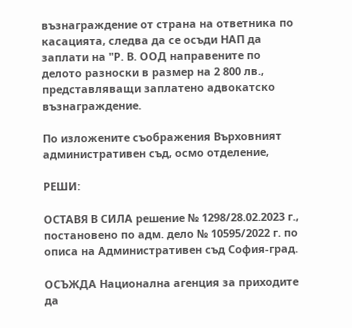възнаграждение от страна на ответника по касацията, следва да се осъди НАП да заплати на "Р. В. ООД направените по делото разноски в размер на 2 800 лв., представляващи заплатено адвокатско възнаграждение.

По изложените съображения Върховният административен съд, осмо отделение,

РЕШИ:

ОСТАВЯ В СИЛА решение № 1298/28.02.2023 г., постановено по адм. дело № 10595/2022 г. по описа на Административен съд София-град.

ОСЪЖДА Национална агенция за приходите да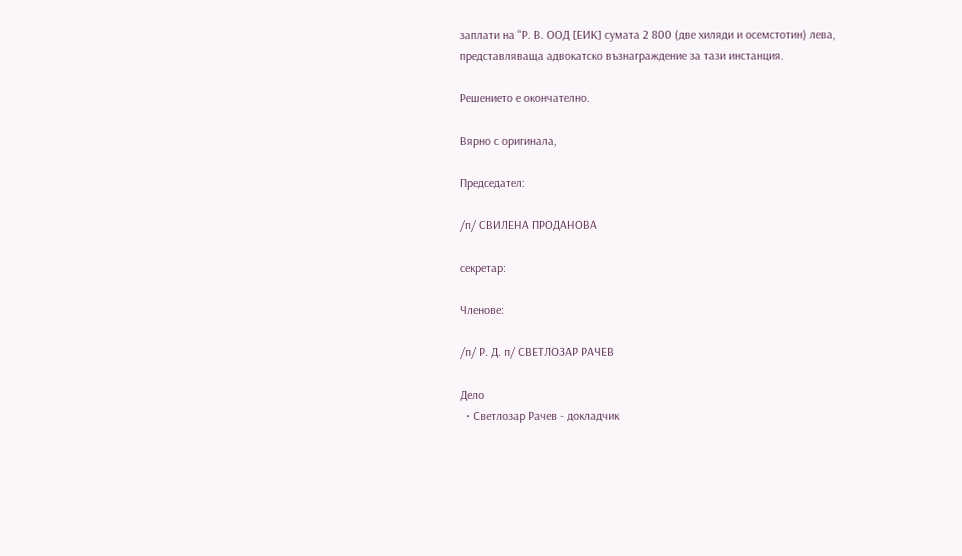заплати на "Р. В. ООД [ЕИК] сумата 2 800 (две хиляди и осемстотин) лева, представляваща адвокатско възнаграждение за тази инстанция.

Решението е окончателно.

Вярно с оригинала,

Председател:

/п/ СВИЛЕНА ПРОДАНОВА

секретар:

Членове:

/п/ Р. Д. п/ СВЕТЛОЗАР РАЧЕВ

Дело
  • Светлозар Рачев - докладчик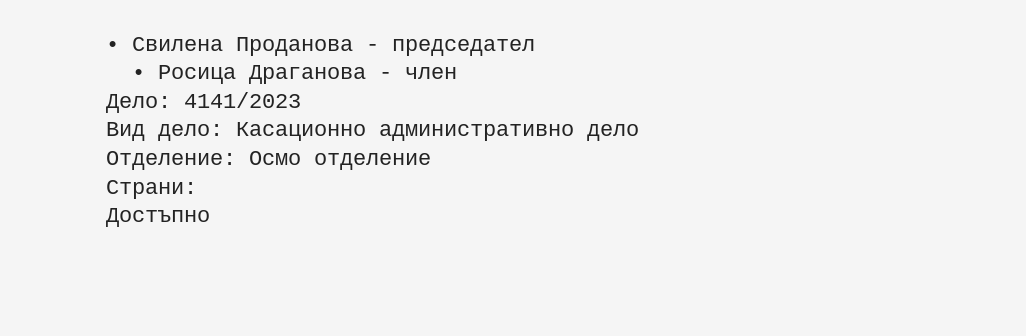• Свилена Проданова - председател
  • Росица Драганова - член
Дело: 4141/2023
Вид дело: Касационно административно дело
Отделение: Осмо отделение
Страни:
Достъпно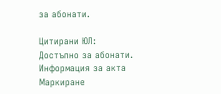за абонати.

Цитирани ЮЛ:
Достъпно за абонати.
Информация за акта
Маркиране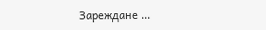Зареждане ...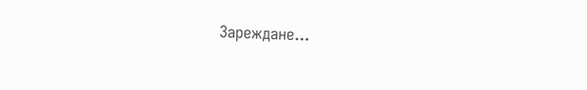Зареждане...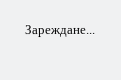Зареждане...